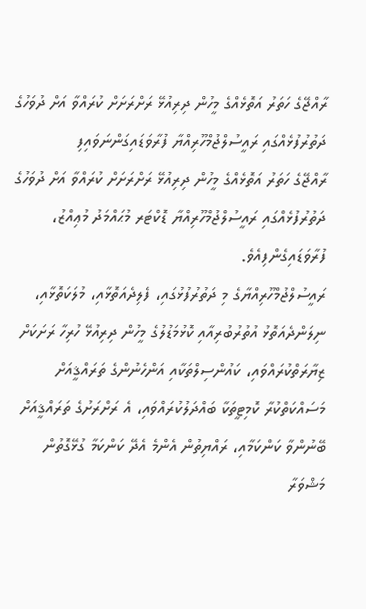ރާއްޖޭގެ ހަތަރު އަތޮޅެއްގެ މީހުން ދިރިއުޅޭ ރަށްރަށަށް ކުރައްވާ އަށް ދުވަހުގެ ދަތުރުފުޅެއްގައި ރައީސުލްޖުމްހޫރިއްޔާ ފުރާވަޑައިގަންނަވައިފި
ރާއްޖޭގެ ހަތަރު އަތޮޅެއްގެ މީހުން ދިރިއުޅޭ ރަށްރަށަށް ކުރައްވާ އަށް ދުވަހުގެ ދަތުރުފުޅެއްގައި ރައީސުލްޖުމްހޫރިއްޔާ ޑޮކްޓަރ މުޙައްމަދު މުޢިއްޒު، ފުރާވަޑައިގެންފިއެވެ.
ރައީސުލްޖުމްހޫރިއްޔާގެ މި ދަތުރުފުޅުގައި، ފެލިދެއަތޮޅާއި، މުލަކަތޮޅާއި، ނިލަންދެއަތޮޅު އުތުރުބުރިއާއި ކޮޅުމަޑުލުގެ މީހުން ދިރިއުޅޭ ހުރިހާ ރަށަކަށް ޒިޔާރަތްކުރައްވައި، ކައުންސިލްތަކާއި އަންހެނުންގެ ތަރައްޤީއަށް މަސައްކަތްކުރާ ކޮމިޓީތަކާ ބައްދަލުކުރައްވައި، އެ ރަށްރަށުގެ ތަރައްޤީއަށް ބޭނުންވާ ކަންކަމާއި، ރައްޔިތުން އެންމެ އެދޭ ކަންކަމާ ގުޅޭގޮތުން މަޝްވަރާ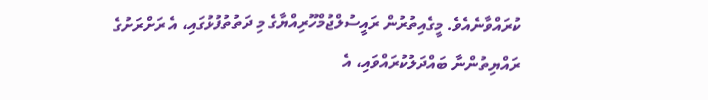ކުރައްވާނެއެވެ. މީގެއިތުރުން ރައީސުލްޖުމްހޫރިއްޔާގެ މި ދަތުތުފުޅުގައި، އެ ރަށްރަށުގެ ރައްޔިތުންނާ ބައްދަލުކުރައްވައި، އެ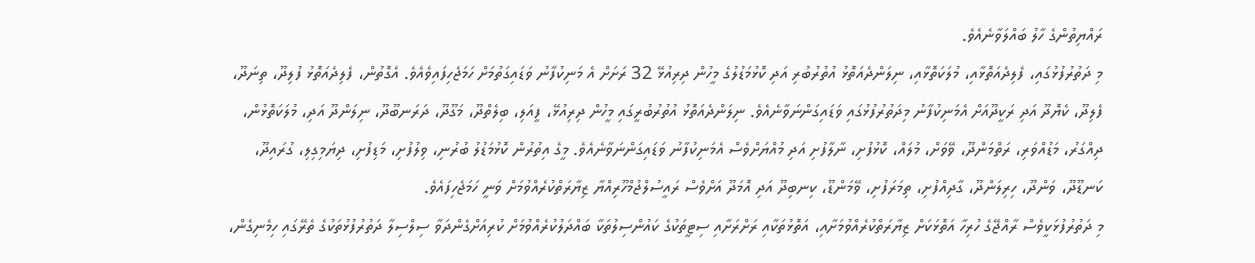ރައްޔިތުންގެ ހާލު ބައްލަވާނެއެވެ.
މި ދަތުރުފުޅުގައި، ފެލިދެއަތޮޅާއި، މުލަކަތޮޅާއި، ނިލަންދެއަތޮޅު އުތުރުބުރި އަދި ކޮޅުމަޑުލުގެ މީހުން ދިރިއުޅޭ 32 ރަށަށް އެ މަނިކުފާނު ވަޑައިގަތުމަށް ހަމަޖެހިފައިވެއެވެ. އެގޮތުން، ފެލިދެއަތޮޅު ފުލިދޫ، ތިނަދޫ، ފެލިދޫ، ކެޔޮދޫ އަދި ރަކީދޫއަށް އެމަނިކުފާނު މިދަތުރުފުޅުގައި ވަޑައިގަންނަވާނެއެވެ. ނިލަންދެއަތޮޅު އުތުރުބުރީގައި މީހުން ދިރިއުޅޭ، ފީއަލި، ބިލެތްދޫ، މަގޫދޫ، ދަރަނބޫދޫ، ނިލަންދޫ އަދި، މުލަކަތޮޅުން، ދިއްގަރު، މަޑުއްވަރި، ރަތްމަންދޫ، ވޭވަށް، މުލައް، ކޮޅުފުށި، ނާލާފުށި އަދި މުއްޔަށްވެސް އެމަނިކުފާނު ވަޑައިގަންނަވާނެއެވެ. މީގެ އިތުރުން ކޮޅުމަޑުލު ބުރުނި، ވިލުފުށި، މަޑިފުށި، ދިޔަމިގިލި، ގުރައިދޫ، ކަނޑޫދޫ، ވަންދޫ، ހިރިލަންދޫ، ގާދިއްފުށި، ތިމަރަފުށި، ވޭމަންޑޫ، ކިނބިދޫ އަދި އޮމަދޫ އަށްވެސް ރައީސުލްޖުމްހޫރިއްޔާ ޒިޔާރަތްކުރެއްވުމަށް ވަނީ ހަމަޖެހިފައެވެ.
މި ދަތުރުފުޅަކީވެސް ރާއްޖޭގެ ހުރިހާ އަތޮޅަކަށް ޒިޔާރަތްކުރެއްވުމަށާއި، އަތޮޅުތަކާއި ރަށްރަށާއި ސިޓީތަކުގެ ކައުންސިލުތަކާ ބައްދަލުކުރެއްވުމަށް ކުރިއަށްގެންދަވާ ސިލްސިލާ ދަތުރުފުޅުތަކުގެ ތެރޭގައި ހިމެނިގެން،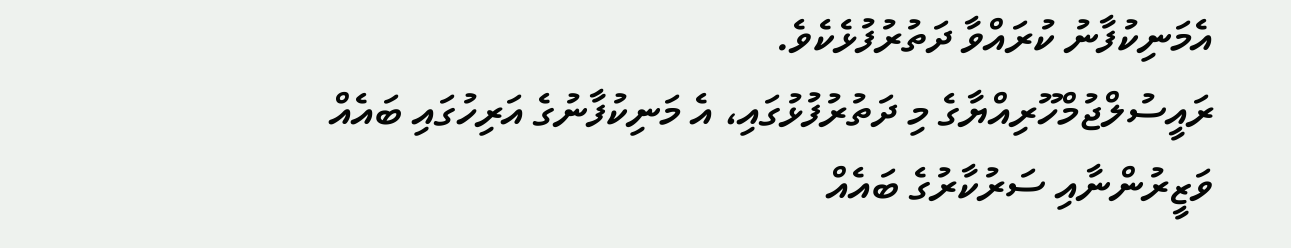އެމަނިކުފާނު ކުރައްވާ ދަތުރުފުޅެކެވެ.
ރައީސުލްޖުމްހޫރިއްޔާގެ މި ދަތުރުފުޅުގައި، އެ މަނިކުފާނުގެ އަރިހުގައި ބައެއް ވަޒީރުންނާއި ސަރުކާރުގެ ބައެއް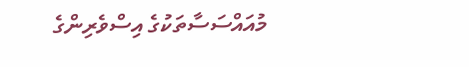މުއައްސަސާތަކުގެ އިސްވެރިންގެ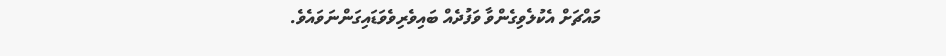މައްޗަށް އެކުލެވިގެންވާ ވަފުދެއް ބައިވެރިވެވަޑައިގަންނަވައެވެ.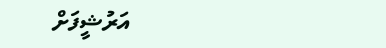އަރުޝީފަށް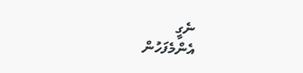ނެގީ
އެންމެފަހުން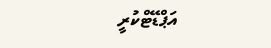އަޕްޑޭޓްކުރީ